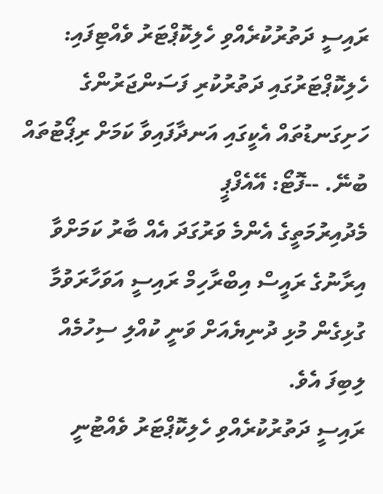ރައިސީ ދަތުރުކުރެއްވި ހެލިކޮޕްޓަރު ވެއްޓިފައި: ހެލިކޮޕްޓަރުގައި ދަތުރުކުރި ފަސަންޖަރުންގެ ހަށިގަނޑުތައް އެކީގައި އަނދާފައިވާ ކަމަށް ރިޕޯޓުތައް ބުނޭ. --ފޮޓޯ: އޭއެފްޕީ
މެދުއިރުމަތީގެ އެންމެ ވަރުގަދަ އެއް ބާރު ކަމަށްވާ އިރާނުގެ ރައީސް އިބްރާހިމް ރައިސީ އަވަހާރަވުމާ ގުޅިގެން މުޅި ދުނިޔެއަށް ވަނީ ކުއްލި ސިހުމެއް ލިބިފަ އެވެ.
ރައިސީ ދަތުރުކުރެއްވި ހެލިކޮޕްޓަރު ވެއްޓުނީ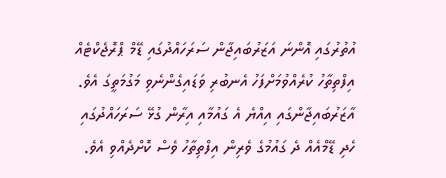އުތުރުގައި އޮންނަ އަޒަރުބައިޖާން ސަރަހައްދުގައި ޑޭމް ޕްރޮޖެކްޓެއް އިފްތިތާހު ކުރެއްވުމަށްފަހު އެނބުރި ވަޑައިގެންނެވި މަގުމަތީގަ އެވެ. އާޒަރުބައިޖާންގައި އިއްޔެ އެ ގައުމާއި އިރާން ގުޅޭ ސަރަހައްދުގައި ހެދި ޑޭމްއެއް ދެ ގައުމުގެ ވެރިން އިފްތިތާހު ވެސް ކޮށްދެއްވި އެވެ.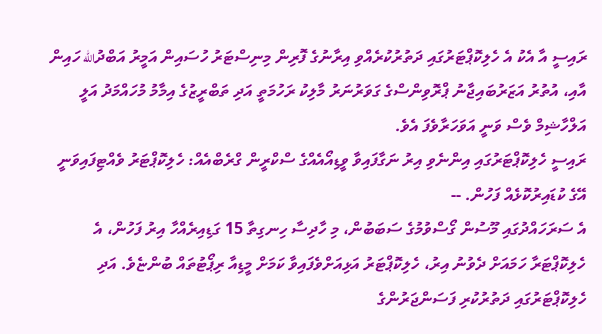ރައިސީ އާ އެކު އެ ހެލިކޮޕްޓަރުގައި ދަތުރުކުރެއްވި އިރާނުގެ ފޮރިން މިނިސްޓަރު ހުސައިން އަމީރު އަބްދުالله ހައިން އާއި، އުތުރު އަޒަރުބައިޖާނު ޕްރޮވިންސްގެ ގަވަރުނަރު މާލިކު ރަހުމަތީ އަދި ތަބްރީޒުގެ އިމާމު މުހައްމަދު އަލީ އަލްހާޝިމް ވެސް ވަނީ އަވަހަރާވެފަ އެވެ.
ރައިސީ ހެލިކޮޕްޓަރުގައި އިންނެވި އިރު ނަގާފައިވާ ވީޑިއޯއެއްގެ ސްކްރީން ގްރެބްއެއް: ހެލިކޮޕްޓަރު ވެއްޓިފައިވަނީ އޭގެ ކުޑައިރުކޮޅެއް ފަހުން. --
އެ ސަރަހައްދުގައި މޫސުން ގޯސްވުމުގެ ސަބަބުން، މި ހާދިސާ ހިނގިތާ 15 ގަޑިއިރެއްހާ އިރު ފަހުން، އެ ހެލިކޮޕްޓަރާ ހަމައަށް ދެވުނު އިރު، ހެލިކޮޕްޓަރު އަޅިއަށްވެފައިވާ ކަމަށް މީޑިއާ ރިޕޯޓުތައް ބުންޏެވެ. އަދި ހެލިކޮޕްޓަރުގައި ދަތުރުކުރި ފަސަންޖަރުންގެ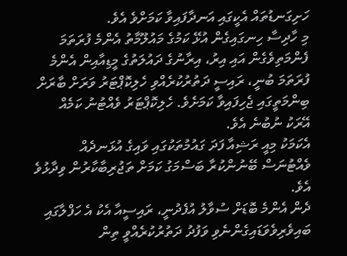ހަށިގަނޑުތައް އެކީގައި އަނދާފައިވާ ކަމަށްވެ އެވެ.
މި ހާދިސާ ހިނގައިގެން އުޅޭ ކަމުގެ މައުލޫމާތު އެންމެ ފުރަތަމަ ފެންމަތިވެގެން އައި އިރު، އިރާނުގެ ދައުލަތުގެ މީޑިއާއިން އެންމެ ފުރަތަމަ ބުނީ، ރައިސީ ދަތުރުކުރެއްވި ހެލިކޮޕްޓަރު ވަރަށް ބާރަށް ބިންމަތީގައި ޖެހިފައިވާ ކަމަށެވެ. ހެލިކޮޕްޓަރު ވެއްޓުނު ކަމެއް އޭރަކު ނުބުނެ އެވެ.
އެކަމަކު މިއީ ރަޝިއާ ފަދަ ގައުމުތަކުގައި ވައިގެ އުޅަނދެއް ވެއްޓުނަސް ބޭނުންކުރާ ބަސްމަގު ކަމަށް ތަޖުރިބާކާރުން ވިދާޅުވެ އެވެ.
ދެން އެންމެ ބޮޑަށް ސުވާލު އުފެދުނީ، ރައިސީއާ އެކު އެ ހަފްލާގައި ބައިވެރިވެވަޑައިގެންނެވި ވަފުދު ދަތުރުކުރެއްވީ ތިން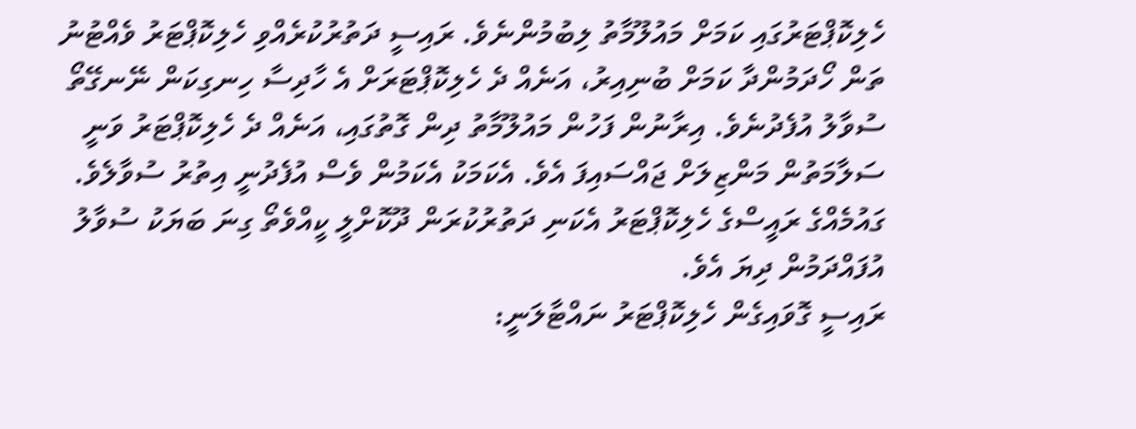ހެލިކޮޕްޓަރުގައި ކަމަށް މައުލޫމާތު ލިބުމުންނެވެ. ރައިސީ ދަތުރުކުރެއްވި ހެލިކޮޕްޓަރު ވެއްޓުނު ތަން ހޯދަމުންދާ ކަމަށް ބުނިއިރު، އަނެއް ދެ ހެލިކޮޕްޓަރަށް އެ ހާދިސާ ހިނގިކަން ނޭނގޭތޯ ސުވާލު އުފެދުނެވެ. އިރާނުން ފަހުން މައުލޫމާތު ދިން ގޮތުގައި، އަނެއް ދެ ހެލިކޮޕްޓަރު ވަނީ ސަލާމަތުން މަންޒިލަށް ޖައްސައިފަ އެވެ. އެކަމަކު އެކަމުން ވެސް އުފެދުނީ އިތުރު ސުވާލެވެ. ގައުމެއްގެ ރައީސްގެ ހެލިކޮޕްޓަރު އެކަނި ދަތުރުކުރަން ދޫކޮށްލީ ކީއްވެތޯ ގިނަ ބަޔަކު ސުވާލު އުފައްދަމުން ދިޔަ އެވެ.
ރައިސީ ގޮވައިގެން ހެލިކޮޕްޓަރު ނައްޓާލަނީ: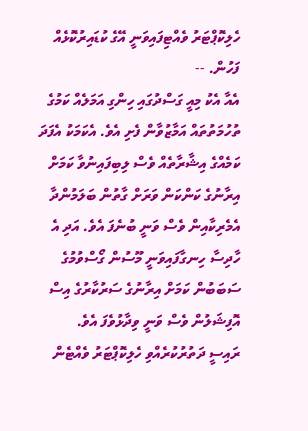ހެލިކޮޕްޓަރު ވެއްޓިފައިވަނީ އޭގެ ކުޑައިރުކޮޅެއް ފަހުން. --
އެއާ އެކު މިއީ ގަސްދުގައި ހިންގި އަމަލެއް ކަމުގެ ތުހުމަތުތައް އަމާޒުވާން ފެށި އެވެ. އެކަމަކު އެފަދަ ކަމެއްގެ އިޝާރާތެއް ވެސް ލިބިފައިނުވާ ކަމަށް އިރާނުގެ ކަންކަން ވަރަށް ގާތުން ބަލަމުންދާ އެމެރިކާއިން ވެސް ވަނީ ބުނެފަ އެވެ. އަދި އެ ހާދިސާ ހިނގާފައިވަނީ މޫސުން ގޯސްވުމުގެ ސަބަބުން ކަމަށް އިރާނުގެ ސަރުކާރުގެ އިސް އޮފިޝަލުން ވެސް ވަނީ ވިދާޅުވެފަ އެވެ.
ރައިސީ ދަތުރުކުރެއްވި ހެލިކޮޕްޓަރު ވެއްޓެން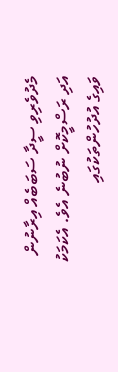މެދުވެރިވި ސީދާ ސަބަބެއް އިރާނުން އަދި ރަސްމީކޮށް ނުބުނެ އެވެ. އެކަމަކު ވައިގެ އުދުހުންތަކުގައި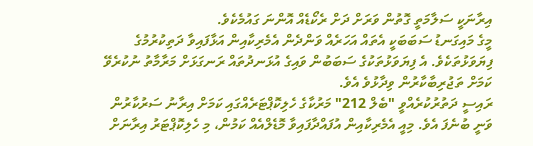އިރާނަކީ ސަލާމަތީ ގޮތުން ވަރަށް ދަށް ރެކޯޑެއް އޮންނަ ގައުމެކެވެ.
މީގެ މައިގަނޑު ސަބަބަކީ އެތައް އަހަރެއް ވަންދެން އެމެރިކާއިން އަޅާފައިވާ ދަތިކުރުމުގެ ފިޔަވަޅުތަކެވެ. އެ ފިޔަވަޅުތަކުގެ ސަބަބުން ވައިގެ އުޅަނދުތައް ރަނގަޅަށް މަރާމާތު ނުކުރެވޭ ކަމަށް ތަޖުރިބާކާރުން ވިދާޅުވެ އެވެ.
ރައިސީ ދަތުރުކުރެއްވީ "ބެލް 212" މަރުކާގެ ހެލިކޮޕްޓަރެއްގައި ކަމަށް އިރާނު ސަރުކާރުން ވަނީ ބުނެފަ އެވެ. މިއީ އެމެރިކާއިން އުފައްދާފައިވާ މޮޑެލްއެއް ކަމުން، މި ހެލިކޮޕްޓަރު އިރާނަށް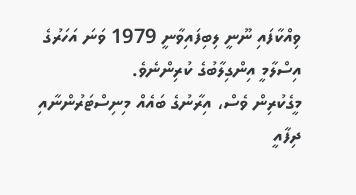ވިއްކާފައި ނޫނީ ލިބިފައިވާނީ 1979 ވަނަ އަހަރުގެ އިސްލާމީ އިންގިލާބުގެ ކުރިންނެވެ.
މީގެކުރިން ވެސް، އިރާނުގެ ބައެއް މިނިސްޓަރުންނާއި ދިފާއީ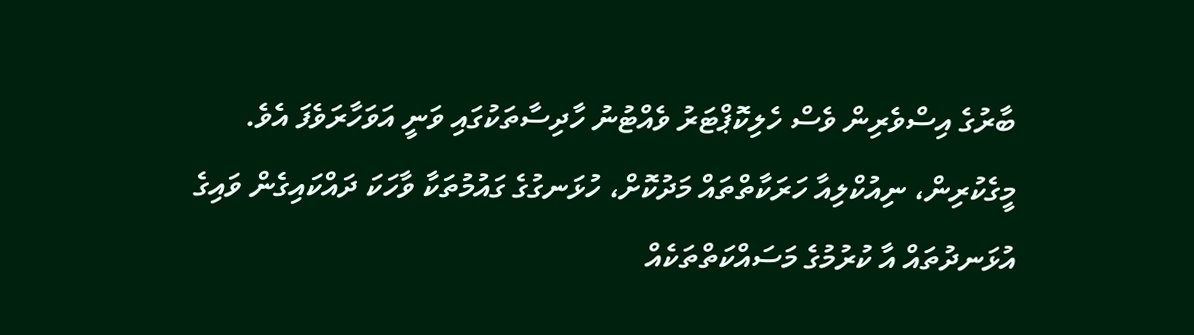ބާރުގެ އިސްވެރިން ވެސް ހެލިކޮޕްޓަރު ވެއްޓުނު ހާދިސާތަކުގައި ވަނީ އަވަހާރަވެފަ އެވެ.
މީގެކުރިން، ނިއުކްލިއާ ހަރަކާތްތައް މަދުކޮށް، ހުޅަނގުގެ ގައުމުތަކާ ވާހަކަ ދައްކައިގެން ވައިގެ އުޅަނދުތައް އާ ކުރުމުގެ މަސައްކަތްތަކެއް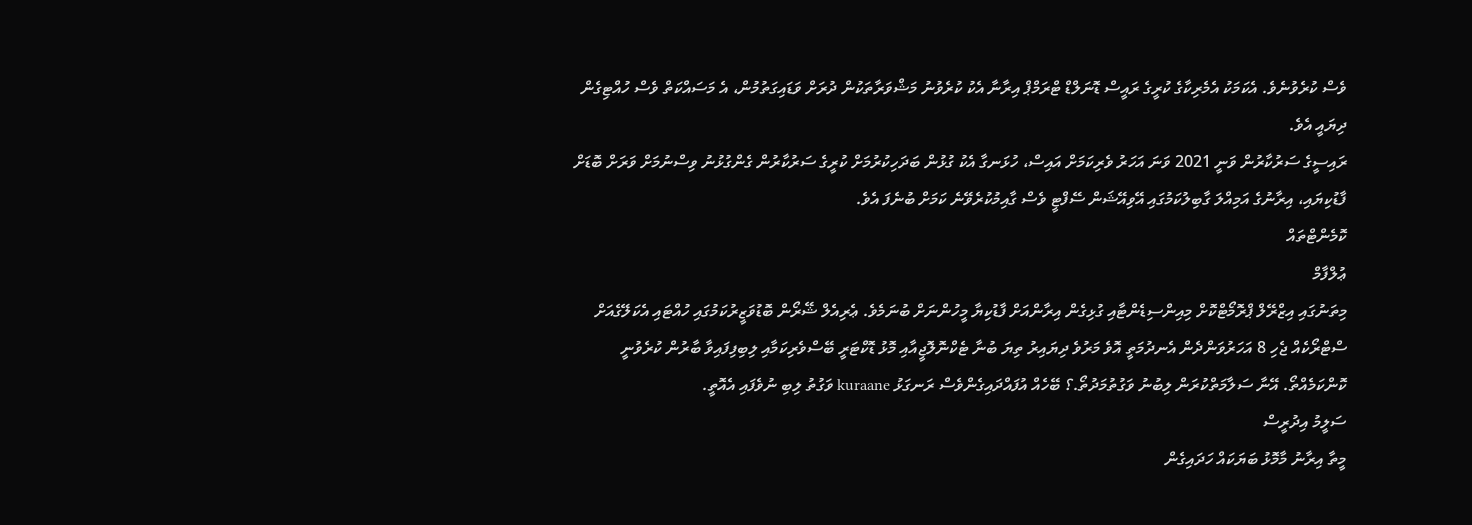ވެސް ކުރެވުނެވެ. އެކަމަކު އެމެރިކާގެ ކުރީގެ ރައީސް ޑޮނަލްޑް ޓްރަމްޕް އިރާނާ އެކު ކުރެވުނު މަޝްވަރާތަކުން ދުރަށް ވަޑައިގަތުމުން، އެ މަސައްކަތް ވެސް ހުއްޓިގެން ދިޔައީ އެވެ.
ރައިސީގެ ސަރުކާރުން ވަނީ 2021 ވަނަ އަހަރު ވެރިކަމަށް އައިސް، ހުޅަނގާ އެކު ގުޅުން ބަދަހިކުރުމަށް ކުރީގެ ސަރުކާރުން ގެންގުޅުނު ވިސްނުމަށް ވަރަށް ބޮޑަށް ފާޑުކިޔައި، އިރާނުގެ އަމިއްލަ ގާބިލުކަމުގައި އޭވިއޭޝަން ސޭފްޓީ ވެސް ގާއިމުކުރެވޭނެ ކަމަށް ބުނެފަ އެވެ.
ކޮމެންޓްތައް
ޢުލްފާމް
މިތަނުގައި އިޒްރޭލް ޕްރޮމޯޓްކޮށް މިއިންސިޑެންޓާއި ގުޅިގެން އިރާންއަށް ފާޑުކިޔާ މީހުންނަށް ބުނަމެވެ. ޢެރިއެލް ޝޭރޯން ބޮޑުވަޒީރުކަމުގައި ހުއްޓައި އެކަލޭގެއަށް ސްޓްރޯކެއް ޖެހި 8 އަހަރުވަންދެން އެނދުމަތީ އޮވެ މަރުވެ ދިޔައިރު ތިޔަ ބުނާ ޓެކްނޮލޮޖީއާއި މޮޅު ޑޮކްޓަރީ ބޭސްވެރިކަމާއި ލިބިފިފައިވާ ބާރުން ކުރެވުނީ ކޮންކަމެއްތޯ. އޭނާ ސަލާމަތްކުރަން ލިބުނު ވަގުތުމަދުތޯ.؟ ބޭހެއް އުފައްދައިގެންވެސް ރަނގަޅު kuraane ވަގުތު ލިބި ނުވެފައި އެއޮތީ.
ސަލީމު އިދުރީސް
މީތާ އިރާނު މާމޮޅު ބަޔަކައް ހަދައިގެން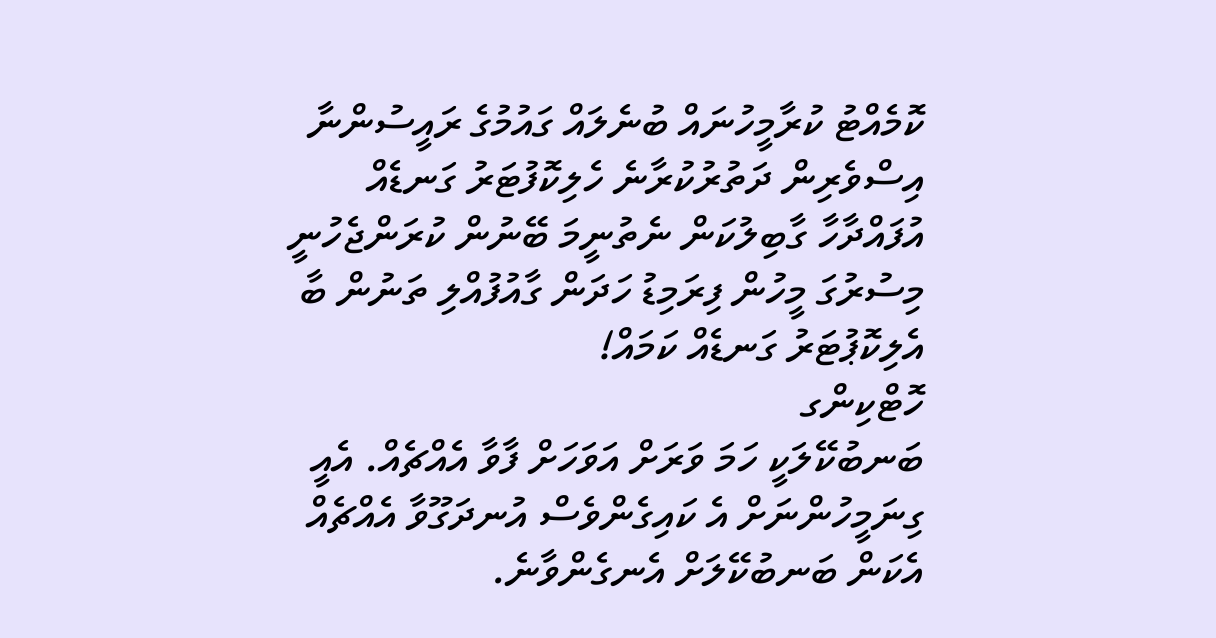ކޮމެއްޓު ކުރާމީހުނައް ބުނެލައް ގައުމުގެ ރައީސުންނާ އިސްވެރިން ދަތުރުކުރާނެ ހެލިކޮފުޓަރު ގަނޑެއް އުފައްދާހާ ގާބިލުކަން ނެތުނީމަ ބޭނުން ކުރަންޖެހުނީ މިސުރުގަ މީހުން ފިރަމިޑު ހަދަން ގާއުފުއްލި ތަނުން ބާ އެލިކޮޕުޓަރު ގަނޑެއް ކަމައް!
ހޮޓްކިންގ
ބަނބުކޭލަކީ ހަމަ ވަރަށް އަވަހަށް ފާވާ އެއްޗެއް. އެއީ ގިނަމީހުންނަށް އެ ކައިގެންވެސް އުނދަގޫވާ އެއްޗެއް އެކަން ބަނބުކޭލަށް އެނގެންވާނެ.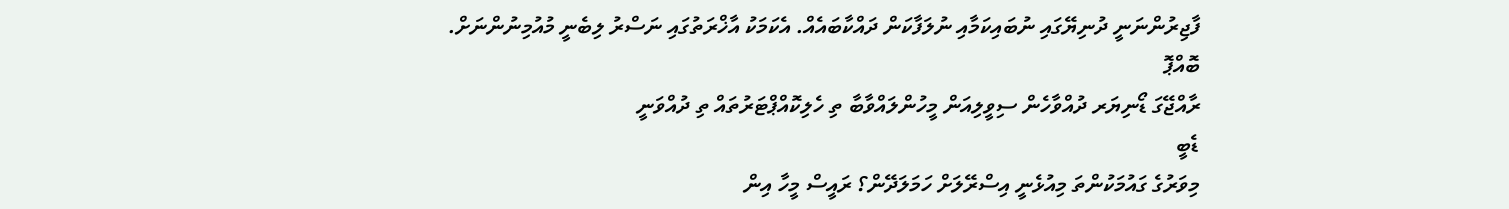ފާޖިރުންނަނީ ދުނިޔޭގައި ނުބައިކަމާއި ނުލަފާކަން ދައްކާބައެއް. އެކަމަކު އާޚްރަތުގައި ނަސްރު ލިބެނީ މުއުމިނުންނަށް.
ބޮއްޕޮ
ރާއްޖޭގަ ޑޯނިޔަރ ދުއްވާހެން ސިވީލިއަން މީހުންލައްވާބާ ތި ހެލިކޮއްޕްޓަރުތައް ތި ދުއްވަނީ
ޑެބީ
މިވަރުގެ ގައުމަކުންތަ މިއުޅެނީ އިސްރޭލަށް ހަމަލަދޭން؟ ރައީސް މީހާ އިން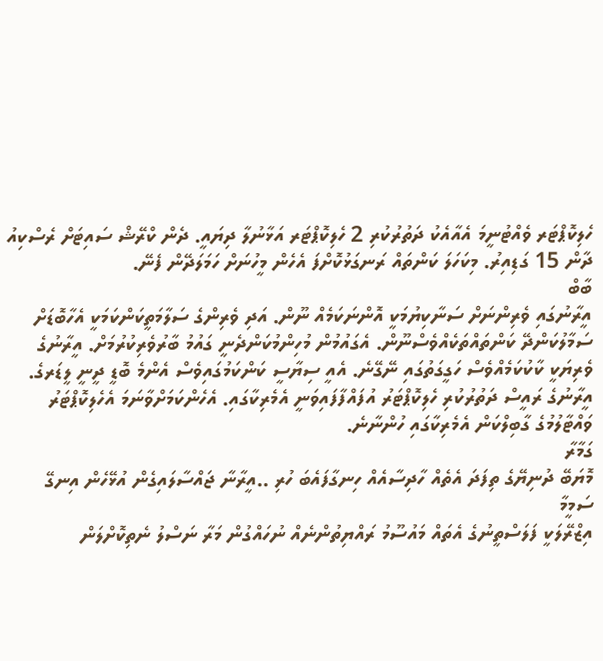ހެލިކޮޕްޓަރ ވެއްޓުނީމަ އެއާއެކު ދަތުރުކުރި 2 ހެލިކޮޕްޓަރ އަޅާނުލާ ދިޔައީ. ދެން ކްރޭޝް ސައިޓަށް ރެސްކިއު ދާން 15 ގަޑިއިރު. މިކަހަލަ ކަންތައް ރަނގަޅުކޮށްފަ އެހެން މީހުނަށް ހަމަލަދޭން ފެނޭ.
ބާބް
އީރާނުގައި ވެރިންނަށް ސަނާކިޔުމަކީ އޮންނަކަމެއް ނޫން. އަދި ވެރިންގެ ސަލާމަތީކަންކަމަކީ އެހާބޮޑަށް ސަމާލުކަންދޭ ކަންތައްތަކެއްވެސްނޫން. އެގައުމުން މުހިންމުކަންދެނީ ގައުމު ބާރުވެރިކުރުމަށް. އީރާނުގެ ވެރިޔަކީ ކާކުކަމެއްވެސް ހަގީގަތުގައި ނޭގޭނެ. އެއީ ސިޔާސީ ކަންކަމުގައިވެސް އެންމެ ބޮޑީ ދީނީ ލީޑަރގެ. އީރާނުގެ ރައީސް ދަތުރުކުރި ހެލިކޮޕްޓަރު އުފައްފާފައިވަނީ އެމެރިކާގައި. އެހެންކަމަށްވާނަމަ އެހެލިކޮޕްޓަރު ވައްޓާލުމުގެ ގާބިލްކަން އެމެރިކާގައި ހުންނާނެ.
ގަމާރާ
މޮޔަބޭ ދުނިޔޭގެ ތިފަދަ އެތެއް ހާދިސާއެއް ހިނގާފައެބަ ހުރި ..އީރާނާ ޖައްސާލައިގެން އުޅޭހެން އިނގޭ
ސަމީމާ
އިޒްރޭލަކީ ފަލަސްތީނުގެ އެތައް މައުސޫމު ރައްޔިތުންނެއް ނުހައްގުން މަރާ ނަސްލު ނެތިކޮށްލަން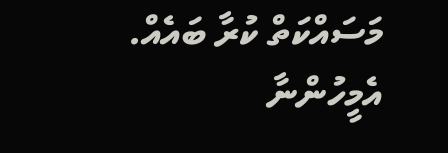މަސައްކަތް ކުރާ ބައެއް. އެމީހުންނާ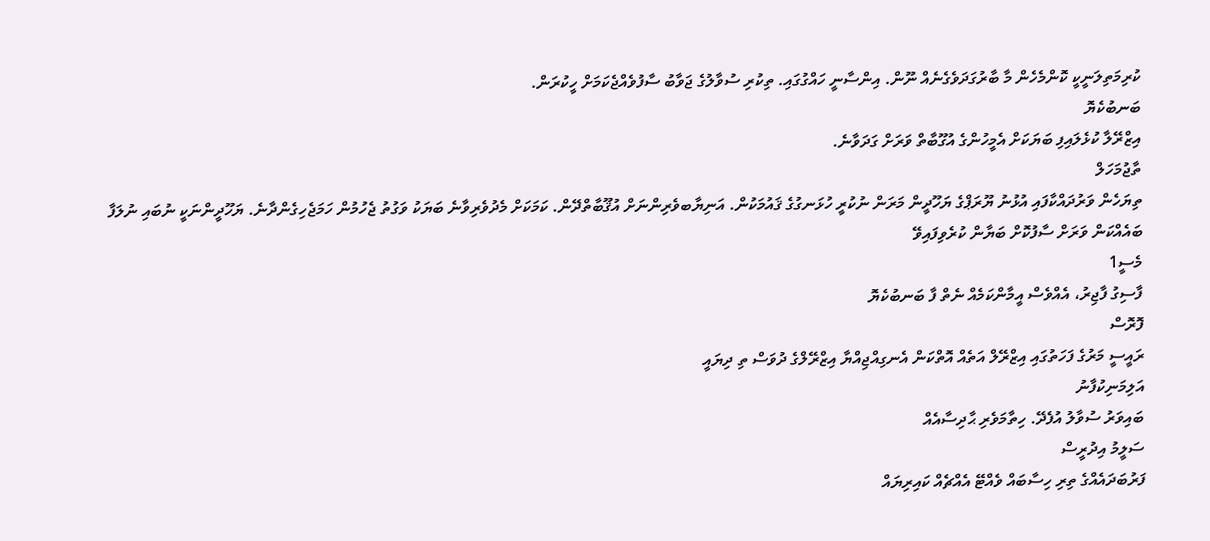ކުރިމަތިލަނީކީ ކޮންމެހެން މާ ބާރުގަދަވެގެނެއް ނޫން. އިންސާނީ ހައްގުގައި. ތިކުރި ސުވާލުގެ ޖަވާބު ސާފުވެއްޖެކަމަށް ހީކުރަން.
ބަނބުކެޔޮ
އިޒްރޭލާ ކުޅެލައިފި ބަޔަކަށް އެމީހުންގެ އުގޫބާތް ވަރަށް ގަދަވާނެ.
ތާޖުމަހަލް
ތިޔަހެން ވަރުދައްކާފައި އުޅުނު ޔޫރަޕްގެ ޔަހޫދީން މަރަން ނުކުރީ ހުޅަނގުގެ ޤައުމަކުން. އަނިޔާބވެރިންނަށް އުޤޫބާތްދޭން. ކަމަކަށް މެދުވެރިވާނެ ބަޔަކު ވަގުތު ޖެހުމުން ހަމަޖެހިގެންދާނެ. ޔަހޫދީންނަކީ ނުބައި ނުލަފާ ބައެއްކަން ވަރަށް ސާފުކޮށް ބަޔާން ކުރެވިފައިވޭ
މެސީ1
ފާސިގު ފާޖިރު، އެއްވެސް އީމާންކަމެއް ނެތް ފާ ބަނބުކެޔޮ
ފޮރޮސް
ރައީސީ މަރުގެ ފަހަތުގައި އިޒްރޭލް އަތެއް އޮތްކަން އެނގިއްޖިއްޔާ އިޒްރޭލްގެ ދުވަސް ތި ދިޔައީ
އަލިމަނިކުފާނު
ބައިވަރު ސުވާލު އުފެދޭ. ހިތާމަވެރި ޙާދިސާއެއް
ސަލީމު އިދުރީސް
ފަރުބަދައެއްގެ ތިރި ހިސާބައް ވެއްޓޭ އެއްޗެއް ކައިރިޔައް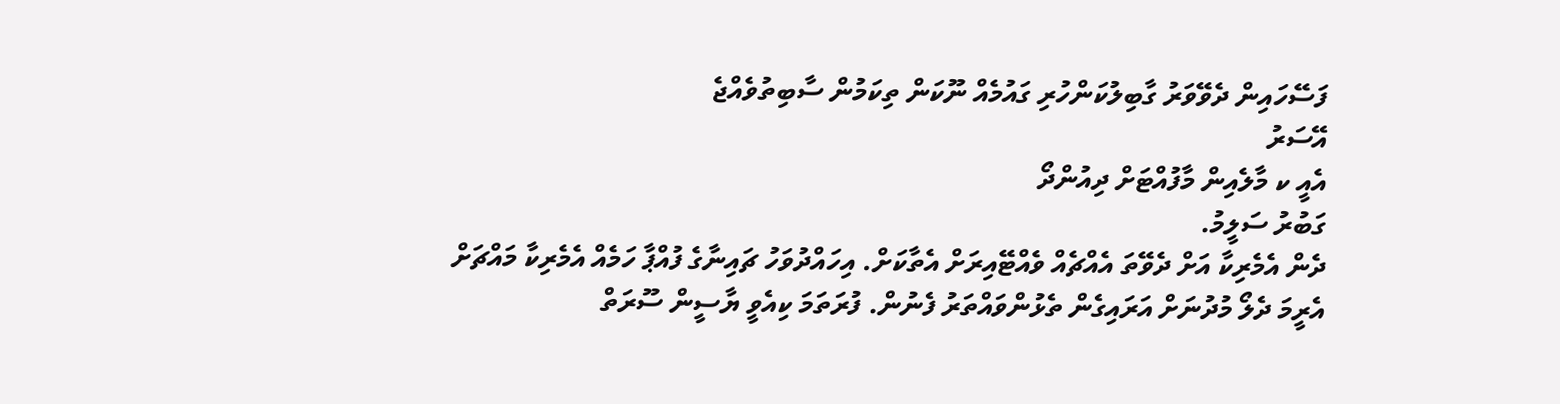ފަސޭހައިން ދެވޭވަރު ގާބިލުކަންހުރި ގައުމެއް ނޫކަން ތިކަމުން ސާބިތުވެއްޖެ
އޭސަރު
އެއީ ކ މާލެއިން މާފުއްޓަށް ދިއުންދޯ
ގަބުރު ސަލީމު.
ދެން އެމެރިކާ އަށް ދެވޭތަ އެއްޗެއް ވެއްޓޭއިރަށް އެތާކަށް. އިހައްދުވަހު ޗައިނާގެ ފުއްޕާ ހަމެއް އެމެރިކާ މައްޗަށް އެރީމަ ދެލޯ މުދުނަށް އަރައިގެން ތެޅުންވައްތަރު ފެނުން. ފުރަތަމަ ކިއެވީ ޔާސީން ސޫރަތް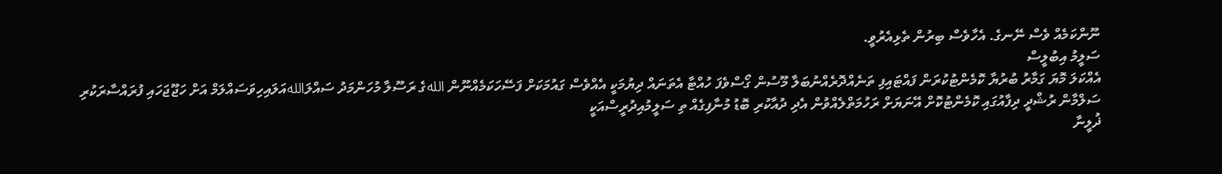ނޫންކަމެއް ވެސް ނޭނގެ. އެހާވެސް ބިރުން ތެޅިއެރުވީ.
ސަލީމު އިބުލީސް
އެއްކަލަ މޮޔަ ގަމާރު ބުރުޔާ ކޮމެންޓުކުރަން ފައްޓައިފި ތަނެއްދޮރެއްނުބަލާ މޫސުން ގޯސްވެފަ ހުއްޓާ އެތަނައް ދިޔުމަކީ އެއްވެސް ގައުމަކަށް ފަސޭހަކަމެއްނޫން اللهގެ ރަސޫލާ މުހަންމަދު ސައްލަاللهއަލައިހިވަސައްލަމް އަށް ހަޖޫޖަހައި ފުރައްސާރަކުރި ސަލްމާން ރުޝްދީ ދިފާއުގައި ކޮމެންޓުކޮށް އޭނަޔަށް ރަހުމަތްލެއްވުން އެދި ދުއާކުރި ބޮޑު މުނާފިގެއް ތި ސަލީމުއިދުރީސްއަކީ
ޛުލީނާ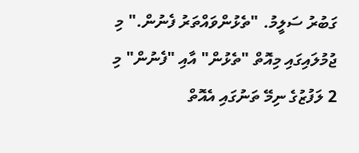ގަބުރު ސަލީމު. "ތެޅުންވައްތަރު ފެނުން." މި ޖުމުލައިގައި މިއޮތް "ތެޅުން" އާއި "ފެނުން" މި 2 ލަފުޒުގެ ނިމޭ ތަނުގައި އެއޮތް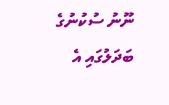ނޫނު ސުކުނުގެ ބަދަލުގައި އެ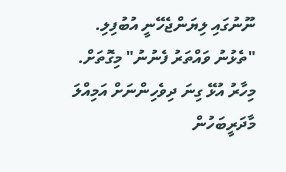ނޫނުގައި ލިޔަންޖެހޭނީ އުބުފިލި. "ތެޅުނު ވައްތަރު ފެނުނު" މިގޮތަށް. މިހާރު އުޅޭ ގިނަ ދިވެހިންނަށް އަމިއްލަ މާދަރީބަހުން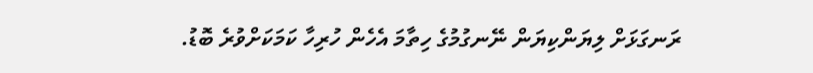ރަނގަޅަށް ލިޔަންކިޔަން ނޭނގުމުގެ ހިތާމަ އެހެން ހުރިހާ ކަމަކަށްވުރެ ބޮޑު.